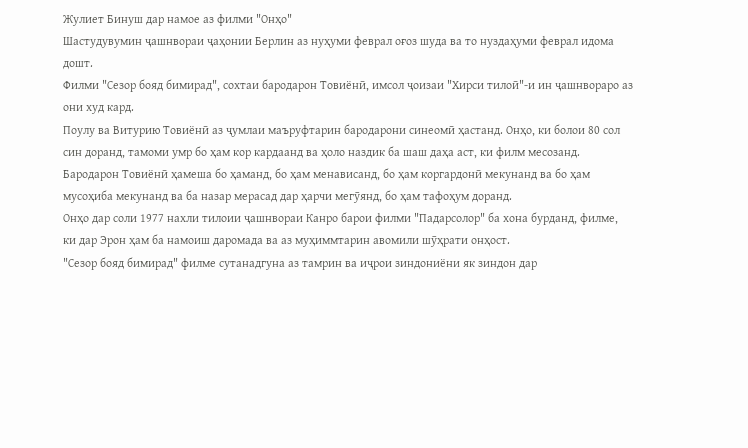Жулиет Бинуш дар намое аз филми "Онҳо"
Шастудувумин ҷашнвораи ҷаҳонии Берлин аз нуҳуми феврал оғоз шуда ва то нуздаҳуми феврал идома дошт.
Филми "Сезор бояд бимирад", сохтаи бародарон Товиёнӣ, имсол ҷоизаи "Хирси тилоӣ"-и ин ҷашнвораро аз они худ кард.
Поулу ва Витурию Товиёнӣ аз ҷумлаи маъруфтарин бародарони синеомӣ ҳастанд. Онҳо, ки болои 80 сол син доранд, тамоми умр бо ҳам кор кардаанд ва ҳоло наздик ба шаш даҳа аст, ки филм месозанд.
Бародарон Товиёнӣ ҳамеша бо ҳаманд, бо ҳам менависанд, бо ҳам коргардонӣ мекунанд ва бо ҳам мусоҳиба мекунанд ва ба назар мерасад дар ҳарчи мегӯянд, бо ҳам тафоҳум доранд.
Онҳо дар соли 1977 нахли тилоии ҷашнвораи Канро барои филми "Падарсолор" ба хона бурданд, филме, ки дар Эрон ҳам ба намоиш даромада ва аз муҳиммтарин авомили шӯҳрати онҳост.
"Сезор бояд бимирад" филме сутанадгуна аз тамрин ва иҷрои зиндониёни як зиндон дар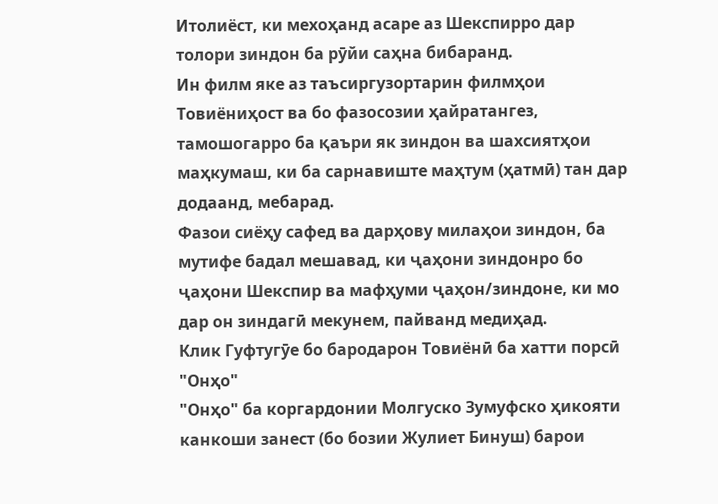Итолиёст, ки мехоҳанд асаре аз Шекспирро дар толори зиндон ба рӯйи саҳна бибаранд.
Ин филм яке аз таъсиргузортарин филмҳои Товиёниҳост ва бо фазосозии ҳайратангез, тамошогарро ба қаъри як зиндон ва шахсиятҳои маҳкумаш, ки ба сарнавиште маҳтум (ҳатмӣ) тан дар додаанд, мебарад.
Фазои сиёҳу сафед ва дарҳову милаҳои зиндон, ба мутифе бадал мешавад, ки ҷаҳони зиндонро бо ҷаҳони Шекспир ва мафҳуми ҷаҳон/зиндоне, ки мо дар он зиндагӣ мекунем, пайванд медиҳад.
Клик Гуфтугӯе бо бародарон Товиёнӣ ба хатти порсӣ
"Онҳо"
"Онҳо" ба коргардонии Молгуско Зумуфско ҳикояти канкоши занест (бо бозии Жулиет Бинуш) барои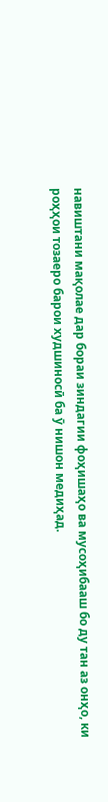навиштани мақолае дар бораи зиндагии фоҳишаҳо ва мусоҳибааш бо ду тан аз онҳо, ки роҳҳои тозаеро барои худшиносӣ ба ӯ нишон медиҳад.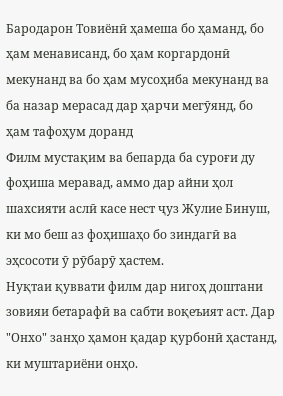Бародарон Товиёнӣ ҳамеша бо ҳаманд, бо ҳам менависанд, бо ҳам коргардонӣ мекунанд ва бо ҳам мусоҳиба мекунанд ва ба назар мерасад дар ҳарчи мегӯянд, бо ҳам тафоҳум доранд
Филм мустақим ва бепарда ба суроғи ду фоҳиша меравад, аммо дар айни ҳол шахсияти аслӣ касе нест ҷуз Жулие Бинуш, ки мо беш аз фоҳишаҳо бо зиндагӣ ва эҳсосоти ӯ рӯбарӯ ҳастем.
Нуқтаи қуввати филм дар нигоҳ доштани зовияи бетарафӣ ва сабти воқеъият аст. Дар "Онхо" занҳо ҳамон қадар қурбонӣ ҳастанд, ки муштариёни онҳо.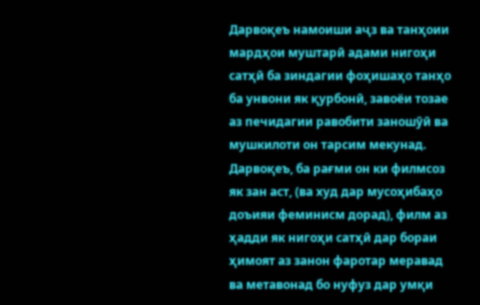Дарвоқеъ намоиши аҷз ва танҳоии мардҳои муштарӣ адами нигоҳи сатҳӣ ба зиндагии фоҳишаҳо танҳо ба унвони як қурбонӣ, завоёи тозае аз печидагии равобити заношӯӣ ва мушкилоти он тарсим мекунад.
Дарвоқеъ, ба рағми он ки филмсоз як зан аст, (ва худ дар мусоҳибаҳо доъияи феминисм дорад), филм аз ҳадди як нигоҳи сатҳӣ дар бораи ҳимоят аз занон фаротар меравад ва метавонад бо нуфуз дар умқи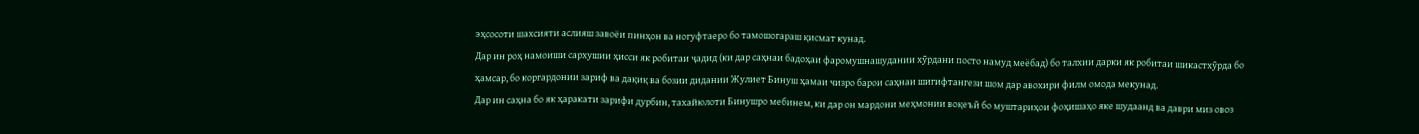эҳсосоти шахсияти аслияш завоёи пинҳон ва ногуфтаеро бо тамошогараш қисмат кунад.
Дар ин роҳ намоиши сархушии ҳисси як робитаи ҷадид (ки дар саҳнаи бадоҳаи фаромушнашудании хӯрдани посто намуд меёбад) бо талхии дарки як робитаи шикастхӯрда бо ҳамсар, бо коргардонии зариф ва дақиқ ва бозии дидании Жулиет Бинуш ҳамаи чизро барои саҳнаи шигифтангези шом дар авохири филм омода мекунад.
Дар ин саҳна бо як ҳаракати зарифи дурбин, тахайюлоти Бинушро мебинем, ки дар он мардони меҳмонии воқеъӣ бо муштариҳои фоҳишаҳо яке шудаанд ва даври миз овоз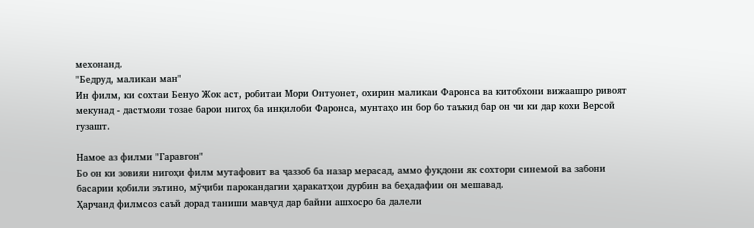мехонанд.
"Бедруд, маликаи ман"
Ин филм, ки сохтаи Бенуо Жок аст, робитаи Мори Онтуонет, охирин маликаи Фаронса ва китобхони вижаашро ривоят мекунад - дастмояи тозае барои нигоҳ ба инқилоби Фаронса, мунтаҳо ин бор бо таъкид бар он чи ки дар кохи Версой гузашт.

Намое аз филми "Гаравгон"
Бо он ки зовияи нигоҳи филм мутафовит ва ҷаззоб ба назар мерасад, аммо фуқдони як сохтори синемоӣ ва забони басарии қобили эътино, мӯҷиби парокандагии ҳаракатҳои дурбин ва беҳадафии он мешавад.
Ҳарчанд филмсоз саъй дорад таниши мавҷуд дар байни ашхосро ба далели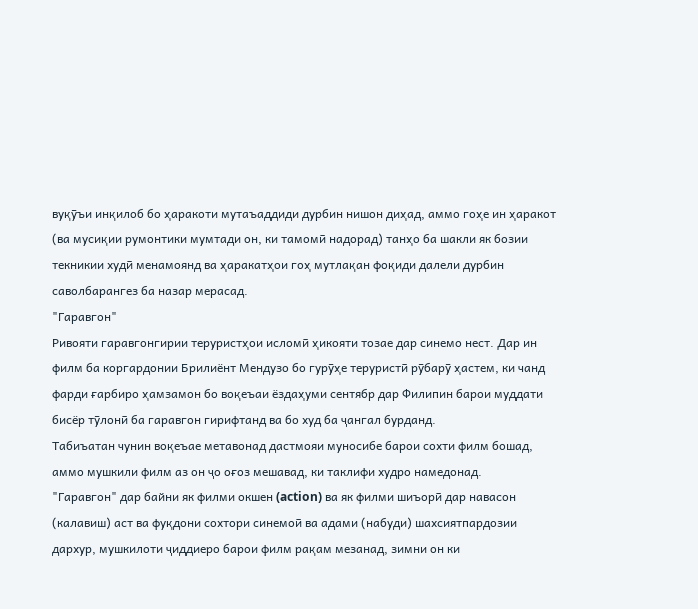вуқӯъи инқилоб бо ҳаракоти мутаъаддиди дурбин нишон диҳад, аммо гоҳе ин ҳаракот (ва мусиқии румонтики мумтади он, ки тамомӣ надорад) танҳо ба шакли як бозии текникии худӣ менамоянд ва ҳаракатҳои гоҳ мутлақан фоқиди далели дурбин саволбарангез ба назар мерасад.
"Гаравгон"
Ривояти гаравгонгирии теруристҳои исломӣ ҳикояти тозае дар синемо нест. Дар ин филм ба коргардонии Брилиёнт Мендузо бо гурӯҳе теруристӣ рӯбарӯ ҳастем, ки чанд фарди ғарбиро ҳамзамон бо воқеъаи ёздаҳуми сентябр дар Филипин барои муддати бисёр тӯлонӣ ба гаравгон гирифтанд ва бо худ ба ҷангал бурданд.
Табиъатан чунин воқеъае метавонад дастмояи муносибе барои сохти филм бошад, аммо мушкили филм аз он ҷо оғоз мешавад, ки таклифи худро намедонад.
"Гаравгон" дар байни як филми окшен (action) ва як филми шиъорӣ дар навасон (калавиш) аст ва фуқдони сохтори синемоӣ ва адами (набуди) шахсиятпардозии дархур, мушкилоти ҷиддиеро барои филм рақам мезанад, зимни он ки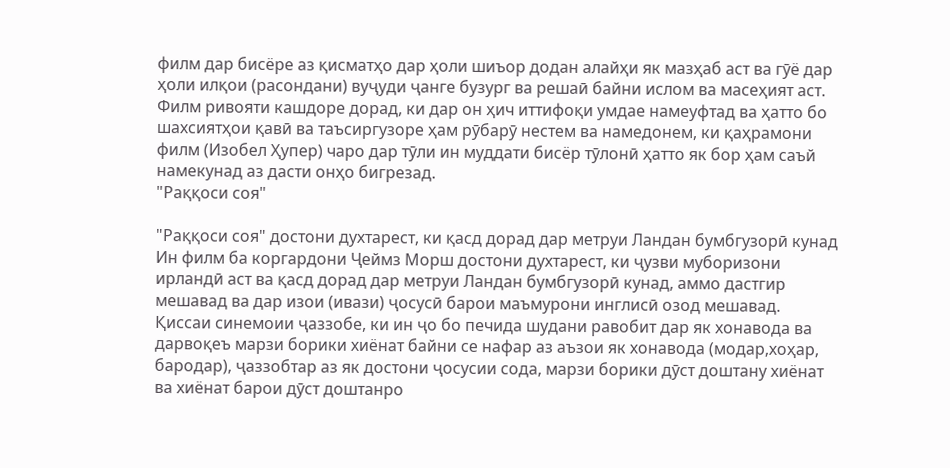филм дар бисёре аз қисматҳо дар ҳоли шиъор додан алайҳи як мазҳаб аст ва гӯё дар ҳоли илқои (расондани) вуҷуди ҷанге бузург ва решаӣ байни ислом ва масеҳият аст.
Филм ривояти кашдоре дорад, ки дар он ҳич иттифоқи умдае намеуфтад ва ҳатто бо шахсиятҳои қавӣ ва таъсиргузоре ҳам рӯбарӯ нестем ва намедонем, ки қаҳрамони филм (Изобел Ҳупер) чаро дар тӯли ин муддати бисёр тӯлонӣ ҳатто як бор ҳам саъй намекунад аз дасти онҳо бигрезад.
"Раққоси соя"

"Раққоси соя" достони духтарест, ки қасд дорад дар метруи Ландан бумбгузорӣ кунад
Ин филм ба коргардони Ҷеймз Морш достони духтарест, ки ҷузви муборизони ирландӣ аст ва қасд дорад дар метруи Ландан бумбгузорӣ кунад, аммо дастгир мешавад ва дар изои (ивази) ҷосусӣ барои маъмурони инглисӣ озод мешавад.
Қиссаи синемоии ҷаззобе, ки ин ҷо бо печида шудани равобит дар як хонавода ва дарвоқеъ марзи борики хиёнат байни се нафар аз аъзои як хонавода (модар,хоҳар, бародар), ҷаззобтар аз як достони ҷосусии сода, марзи борики дӯст доштану хиёнат ва хиёнат барои дӯст доштанро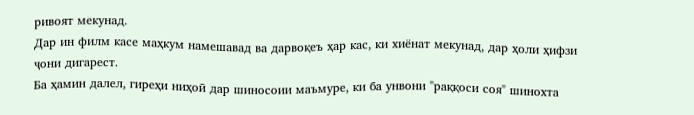ривоят мекунад.
Дар ин филм касе маҳкум намешавад ва дарвоқеъ ҳар кас, ки хиёнат мекунад, дар ҳоли ҳифзи ҷони дигарест.
Ба ҳамин далел, гиреҳи ниҳоӣ дар шиносоии маъмуре, ки ба унвони "раққоси соя" шинохта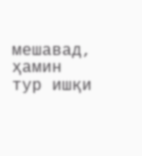мешавад, ҳамин тур ишқи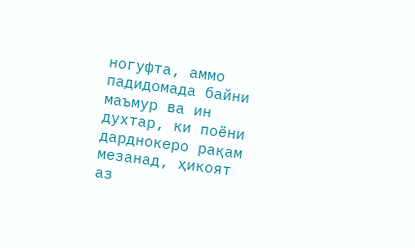ногуфта, аммо падидомада байни маъмур ва ин духтар, ки поёни дарднокеро рақам мезанад, ҳикоят аз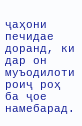ҷаҳони печидае доранд, ки дар он муъодилоти роиҷ роҳ ба ҷое намебарад.